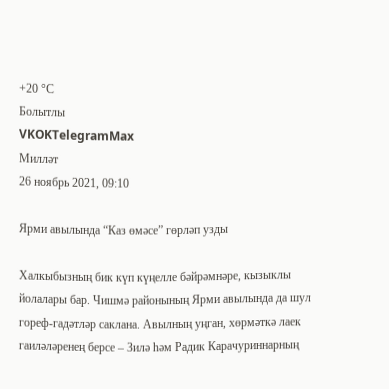+20 °С
Болытлы
VKOKTelegramMax
Милләт
26 ноябрь 2021, 09:10

Ярми авылында “Каз өмәсе” гөрләп узды

Халкыбызның бик күп күңелле бәйрәмнәре, кызыклы йолалары бар. Чишмә районының Ярми авылында да шул гореф-гадәтләр саклана. Авылның уңган, хөрмәткә лаек гаиләләренең берсе – Зилә һәм Радик Карачуриннарның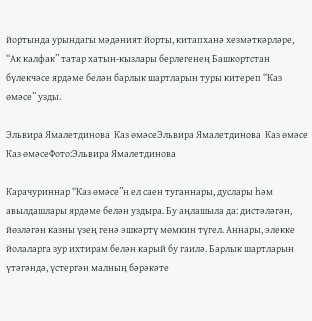йортында урындагы мәдәният йорты, китапханә хезмәткәрләре, “Ак калфак” татар хатын-кызлары берлегенең Башкортстан бүлекчәсе ярдәме белән барлык шартларын туры китереп “Каз өмәсе” узды.

Эльвира Ямалетдинова  Каз өмәсеЭльвира Ямалетдинова  Каз өмәсе
Каз өмәсеФото:Эльвира Ямалетдинова

Карачуриннар “Каз өмәсе”н ел саен туганнары, дуслары һәм авылдашлары ярдәме белән уздыра. Бу аңлашыла да: дистәләгән, йөзләгән казны үзең генә эшкәртү мөмкин түгел. Аннары, элекке йолаларга зур ихтирам белән карый бу гаилә. Барлык шартларын үтәгәндә, үстергән малның бәрәкәте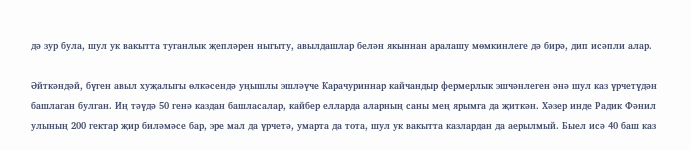дә зур була, шул ук вакытта туганлык җепләрен ныгыту, авылдашлар белән якыннан аралашу мөмкинлеге дә бирә, дип исәпли алар.

Әйткәндәй, бүген авыл хуҗалыгы өлкәсендә уңышлы эшләүче Карачуриннар кайчандыр фермерлык эшчәнлеген әнә шул каз үрчетүдән башлаган булган. Иң тәүдә 50 генә каздан башласалар, кайбер елларда аларның саны мең ярымга да җиткән. Хәзер инде Радик Фәнил улының 200 гектар җир биләмәсе бар, эре мал да үрчетә, умарта да тота, шул ук вакытта казлардан да аерылмый. Быел исә 40 баш каз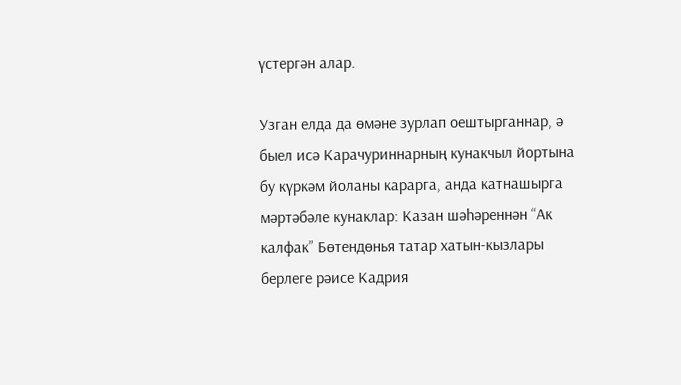үстергән алар.

Узган елда да өмәне зурлап оештырганнар, ә быел исә Карачуриннарның кунакчыл йортына бу күркәм йоланы карарга, анда катнашырга мәртәбәле кунаклар: Казан шәһәреннән “Ак калфак” Бөтендөнья татар хатын-кызлары берлеге рәисе Кадрия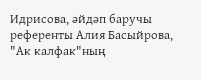Идрисова, әйдәп баручы референты Алия Басыйрова, "Ак калфак"ның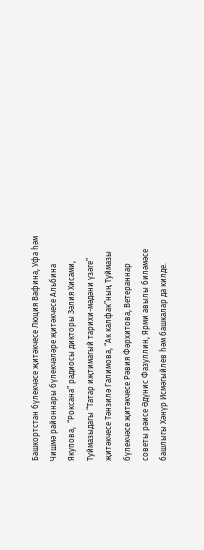Башкортстан бүлекчәсе җитәкчесе Люция Вафина, Уфа һәм Чишмә районнары бүлекчәләре җитәкчесе Альбина Якупова,  “Роксана” радиосы дикторы Зәлия Хисами, Туймазыдагы “Татар иҗтимагый тарихи-мәдәни үзәге” җитәкчесе Тәнзилә Галимова, “Ак калфак”ның Туймазы бүлекчәсе җитәкчесе Рәвия Фәрхитова, Ветераннар советы рәисе Әдүнис Фазуллин, Ярми авылы биләмәсе башлыгы Хәнүр Исмәгыйлев һәм башкалар да килде.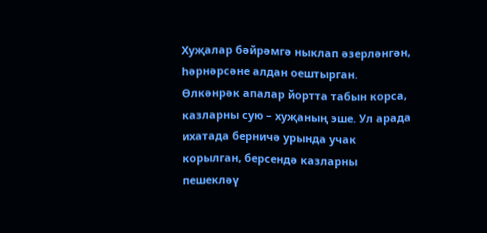Хуҗалар бәйрәмгә ныклап әзерләнгән, һәрнәрсәне алдан оештырган. Өлкәнрәк апалар йортта табын корса, казларны сую – хуҗаның эше. Ул арада ихатада берничә урында учак корылган, берсендә казларны пешекләү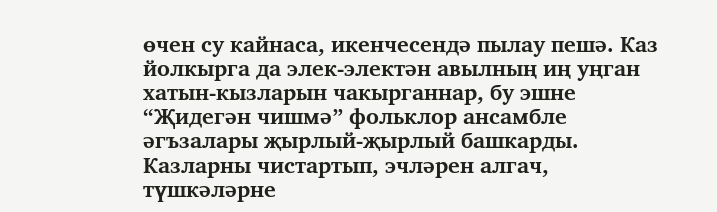өчен су кайнаса, икенчесендә пылау пешә. Каз йолкырга да элек-электән авылның иң уңган хатын-кызларын чакырганнар, бу эшне “Җидегән чишмә” фольклор ансамбле әгъзалары җырлый-җырлый башкарды. Казларны чистартып, эчләрен алгач, түшкәләрне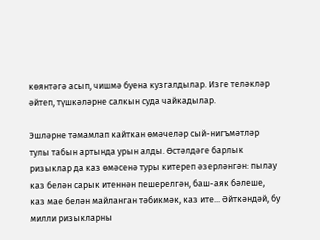көянтәгә асып, чишмә буена кузгалдылар. Изге теләкләр әйтеп, түшкәләрне салкын суда чайкадылар.

Эшләрне тәмамлап кайткан өмәчеләр сый-нигъмәтләр тулы табын артында урын алды. Өстәлдәге барлык ризыклар да каз өмәсенә туры китереп әзерләнгән: пылау каз белән сарык итеннән пешерелгән, баш-аяк бәлеше, каз мае белән майланган тәбикмәк, каз ите... Әйткәндәй, бу милли ризыкларны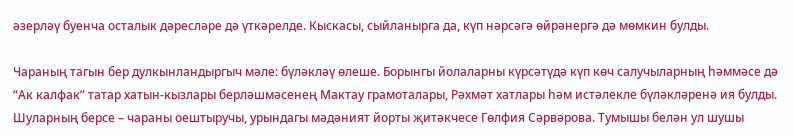әзерләү буенча осталык дәресләре дә үткәрелде. Кыскасы, сыйланырга да, күп нәрсәгә өйрәнергә дә мөмкин булды.

Чараның тагын бер дулкынландыргыч мәле: бүләкләү өлеше. Борынгы йолаларны күрсәтүдә күп көч салучыларның һәммәсе дә “Ак калфак” татар хатын-кызлары берләшмәсенең Мактау грамоталары, Рәхмәт хатлары һәм истәлекле бүләкләренә ия булды. Шуларның берсе – чараны оештыручы, урындагы мәдәният йорты җитәкчесе Гөлфия Сәрвәрова. Тумышы белән ул шушы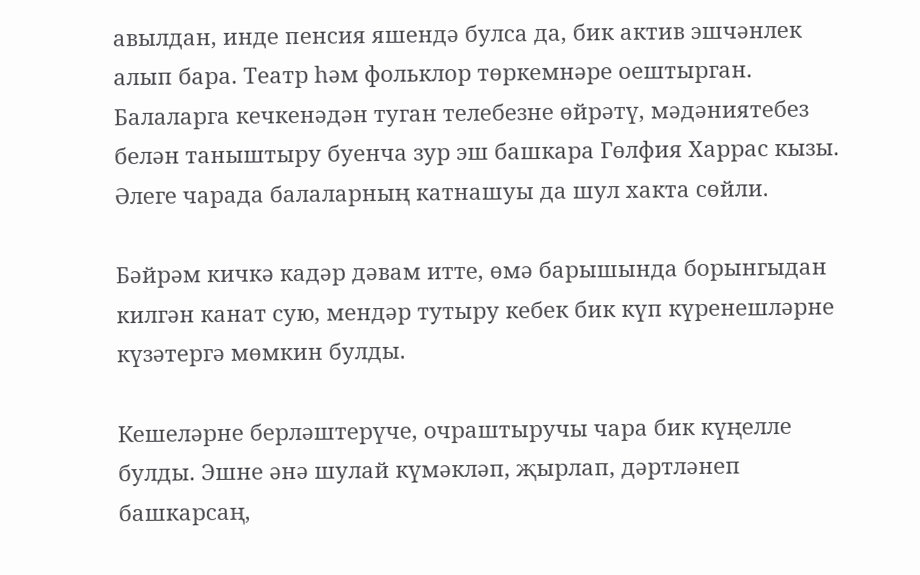авылдан, инде пенсия яшендә булса да, бик актив эшчәнлек алып бара. Театр һәм фольклор төркемнәре оештырган. Балаларга кечкенәдән туган телебезне өйрәтү, мәдәниятебез белән таныштыру буенча зур эш башкара Гөлфия Харрас кызы. Әлеге чарада балаларның катнашуы да шул хакта сөйли.

Бәйрәм кичкә кадәр дәвам итте, өмә барышында борынгыдан килгән канат сую, мендәр тутыру кебек бик күп күренешләрне күзәтергә мөмкин булды.

Кешеләрне берләштерүче, очраштыручы чара бик күңелле булды. Эшне әнә шулай күмәкләп, җырлап, дәртләнеп башкарсаң,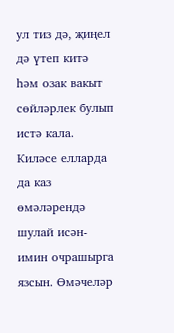ул тиз дә, җиңел дә үтеп китә һәм озак вакыт сөйләрлек булып истә кала. Киләсе елларда да каз өмәләрендә шулай исән-имин очрашырга язсын. Өмәчеләр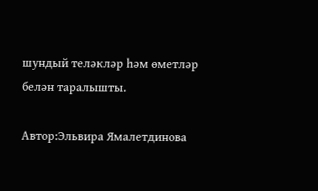шундый теләкләр һәм өметләр белән таралышты.

Автор:Эльвира Ямалетдинова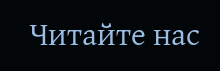Читайте нас